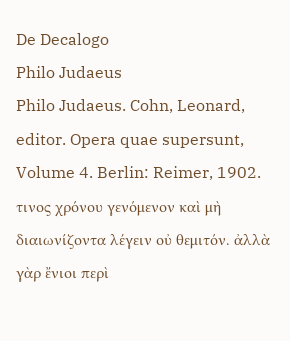De Decalogo
Philo Judaeus
Philo Judaeus. Cohn, Leonard, editor. Opera quae supersunt, Volume 4. Berlin: Reimer, 1902.
τινος χρόνου γενόμενον καὶ μὴ διαιωνίζοντα λέγειν οὐ θεμιτόν. ἀλλὰ γὰρ ἔνιοι περὶ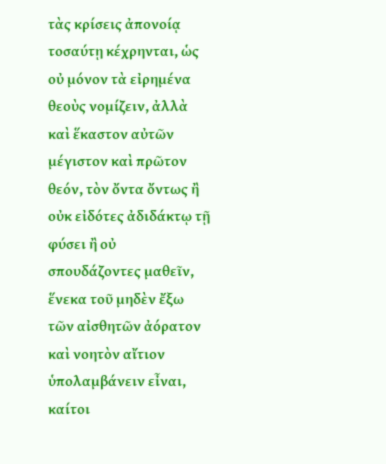τὰς κρίσεις ἀπονοίᾳ τοσαύτῃ κέχρηνται, ὡς οὐ μόνον τὰ εἰρημένα θεοὺς νομίζειν, ἀλλὰ καὶ ἕκαστον αὐτῶν μέγιστον καὶ πρῶτον θεόν, τὸν ὄντα ὄντως ἢ οὐκ εἰδότες ἀδιδάκτῳ τῇ φύσει ἢ οὐ σπουδάζοντες μαθεῖν, ἕνεκα τοῦ μηδὲν ἔξω τῶν αἰσθητῶν ἀόρατον καὶ νοητὸν αἴτιον ὑπολαμβάνειν εἶναι, καίτοι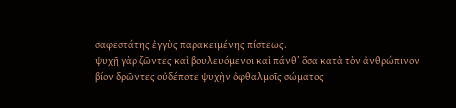σαφεστάτης ἐγγὺς παρακειμένης πίστεως.
ψυχῇ γὰρ ζῶντες καὶ βουλευόμενοι καὶ πάνθ’ ὅσα κατὰ τὸν ἀνθρώπινον βίον δρῶντες οὐδέποτε ψυχὴν ὀφθαλμοῖς σώματος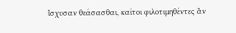ἴσχυσαν θεάσασθαι, καίτοι φιλοτιμηθέντες ἂν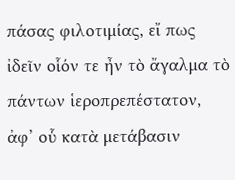πάσας φιλοτιμίας, εἴ πως ἰδεῖν οἷόν τε ἦν τὸ ἄγαλμα τὸ πάντων ἱεροπρεπέστατον, ἀφ’ οὗ κατὰ μετάβασιν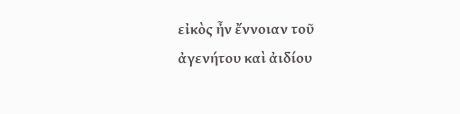εἰκὸς ἦν ἔννοιαν τοῦ ἀγενήτου καὶ ἀιδίου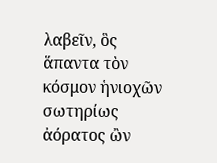λαβεῖν, ὃς ἅπαντα τὸν κόσμον ἡνιοχῶν σωτηρίως ἀόρατος ὢν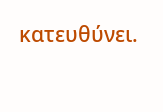κατευθύνει.